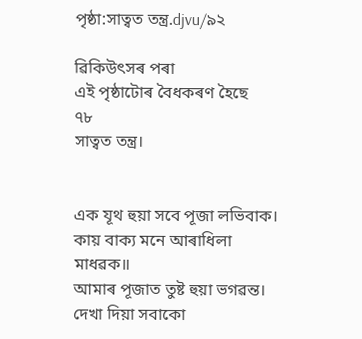পৃষ্ঠা:সাত্বত তন্ত্ৰ.djvu/৯২

ৱিকিউৎসৰ পৰা
এই পৃষ্ঠাটোৰ বৈধকৰণ হৈছে
৭৮
সাত্বত তন্ত্র।


এক যূথ হুয়া সবে পূজা লভিবাক।
কায় বাক্য মনে আৰাধিলা মাধৱক॥
আমাৰ পূজাত তুষ্ট হুয়া ভগৱন্ত।
দেখা দিয়া সবাকো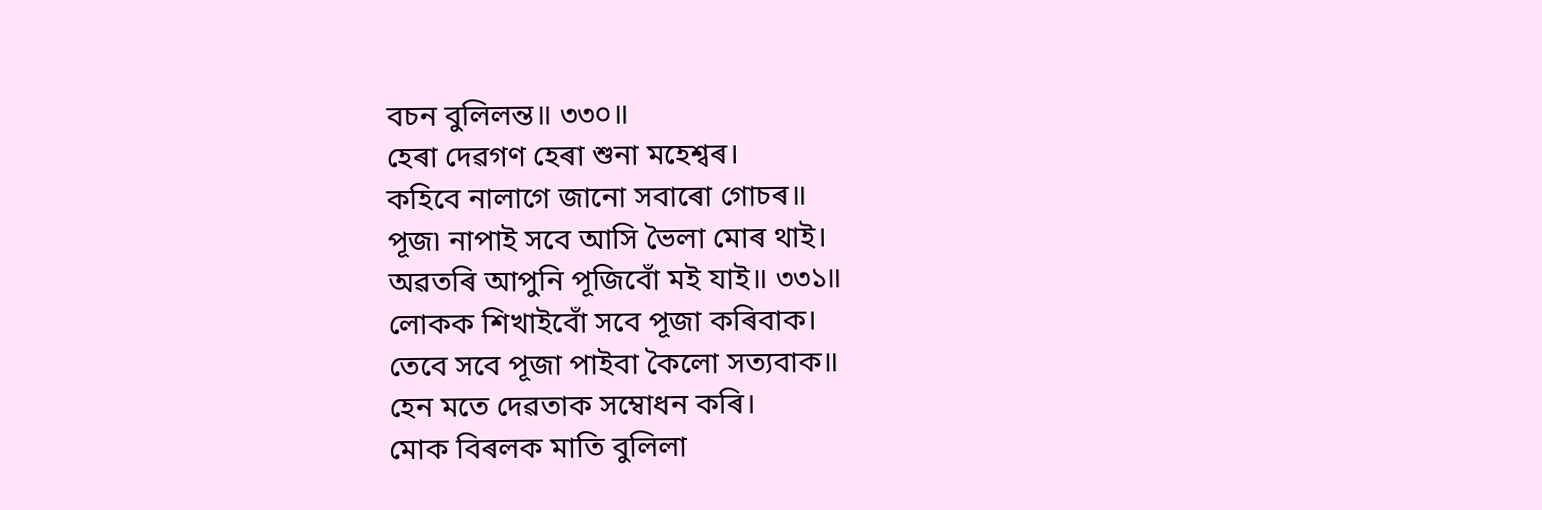বচন বুলিলন্ত॥ ৩৩০॥
হেৰা দেৱগণ হেৰা শুনা মহেশ্বৰ।
কহিবে নালাগে জানো সবাৰো গোচৰ॥
পূজ৷ নাপাই সবে আসি ভৈলা মোৰ থাই।
অৱতৰি আপুনি পূজিবোঁ মই যাই॥ ৩৩১॥
লোকক শিখাইবোঁ সবে পূজা কৰিবাক।
তেবে সবে পূজা পাইবা কৈলো সত্যবাক॥
হেন মতে দেৱতাক সম্বোধন কৰি।
মোক বিৰলক মাতি বুলিলা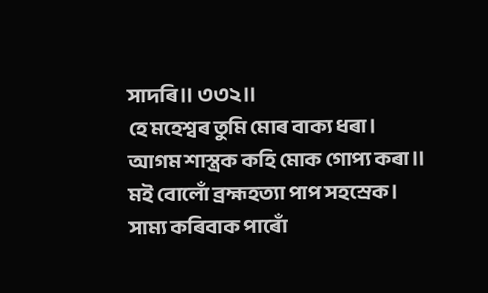সাদৰি॥ ৩৩২॥
হে মহেশ্বৰ তুমি মোৰ বাক্য ধৰা।
আগম শাস্ত্ৰক কহি মোক গোপ্য কৰা॥
মই বোলোঁ ব্ৰহ্মহত্যা পাপ সহস্ৰেক।
সাম্য কৰিবাক পাৰোঁ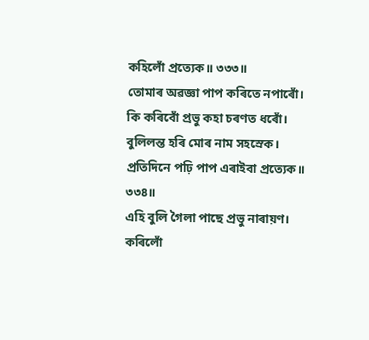কহিলোঁ প্ৰত্যেক॥ ৩৩৩॥
তোমাৰ অৱজ্ঞা পাপ কৰিতে নপাৰোঁ।
কি কৰিবোঁ প্ৰভু কহা চৰণত ধৰোঁ।
বুলিলন্ত হৰি মোৰ নাম সহস্ৰেক।
প্ৰতিদিনে পঢ়ি পাপ এৰাইবা প্ৰত্যেক॥ ৩৩৪॥
এহি বুলি গৈলা পাছে প্ৰভু নাৰায়ণ।
কৰিলোঁ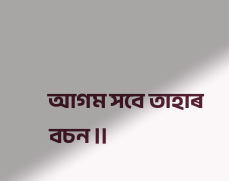আগম সবে তাহাৰ বচন॥